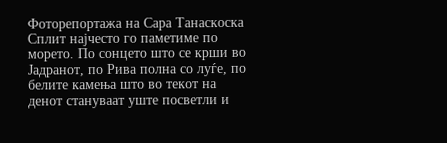Фоторепортажа на Сара Танаскоска
Сплит најчесто го паметиме по морето. По сонцето што се крши во Јадранот, по Рива полна со луѓе, по белите камења што во текот на денот стануваат уште посветли и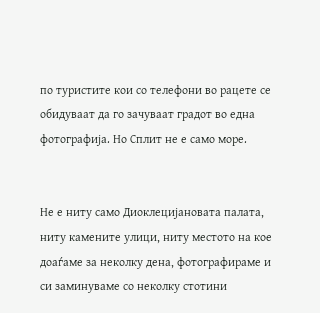по туристите кои со телефони во рацете се обидуваат да го зачуваат градот во една фотографија. Но Сплит не е само море.


Не е ниту само Диоклецијановата палата, ниту камените улици, ниту местото на кое доаѓаме за неколку дена, фотографираме и си заминуваме со неколку стотини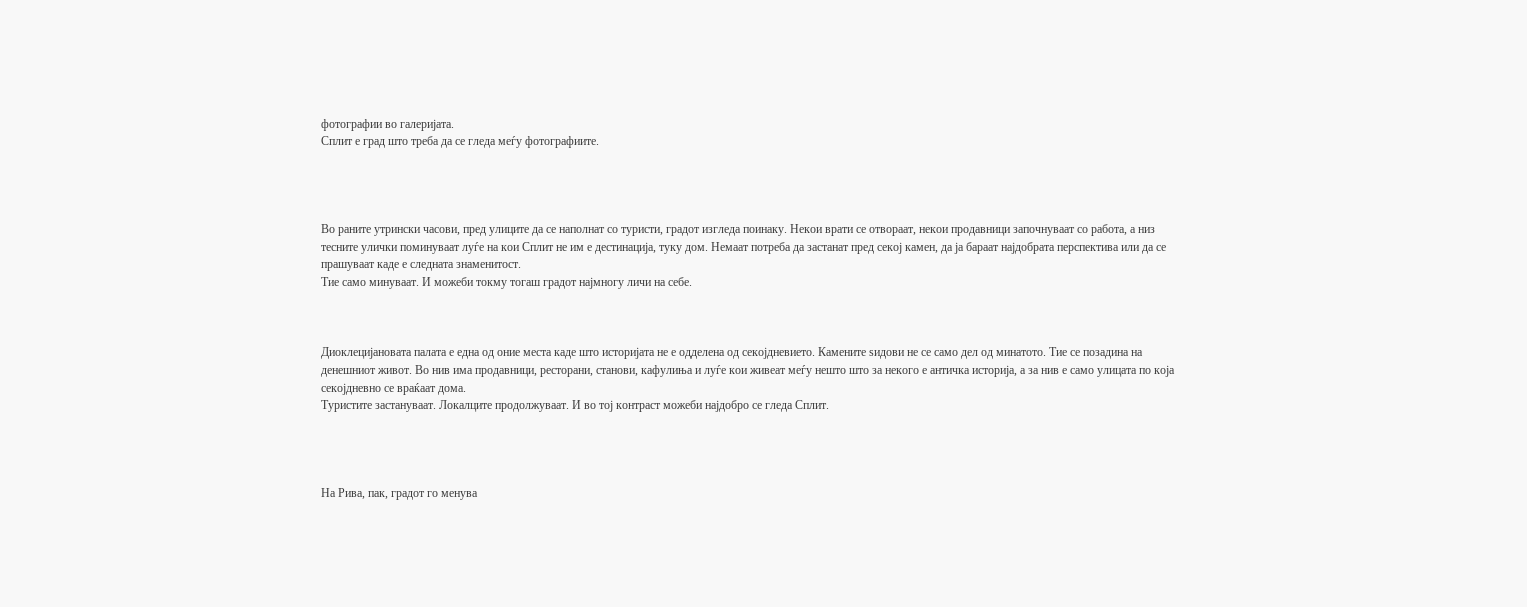фотографии во галеријата.
Сплит е град што треба да се гледа меѓу фотографиите.




Во раните утрински часови, пред улиците да се наполнат со туристи, градот изгледа поинаку. Некои врати се отвораат, некои продавници започнуваат со работа, а низ тесните улички поминуваат луѓе на кои Сплит не им е дестинација, туку дом. Немаат потреба да застанат пред секој камен, да ја бараат најдобрата перспектива или да се прашуваат каде е следната знаменитост.
Тие само минуваат. И можеби токму тогаш градот најмногу личи на себе.



Диоклецијановата палата е една од оние места каде што историјата не е одделена од секојдневието. Камените ѕидови не се само дел од минатото. Тие се позадина на денешниот живот. Во нив има продавници, ресторани, станови, кафулиња и луѓе кои живеат меѓу нешто што за некого е античка историја, а за нив е само улицата по која секојдневно се враќаат дома.
Туристите застануваат. Локалците продолжуваат. И во тој контраст можеби најдобро се гледа Сплит.




На Рива, пак, градот го менува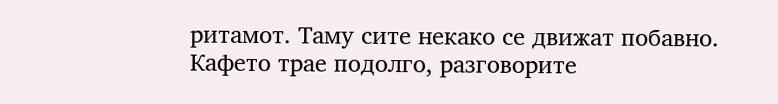ритамот. Таму сите некако се движат побавно. Кафето трае подолго, разговорите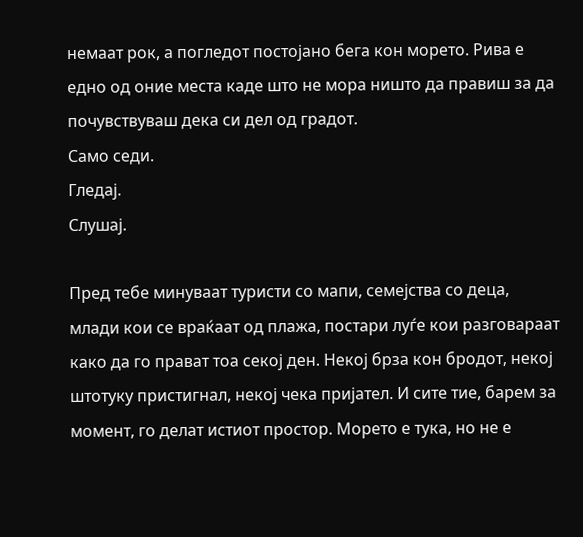немаат рок, а погледот постојано бега кон морето. Рива е едно од оние места каде што не мора ништо да правиш за да почувствуваш дека си дел од градот.
Само седи.
Гледај.
Слушај.

Пред тебе минуваат туристи со мапи, семејства со деца, млади кои се враќаат од плажа, постари луѓе кои разговараат како да го прават тоа секој ден. Некој брза кон бродот, некој штотуку пристигнал, некој чека пријател. И сите тие, барем за момент, го делат истиот простор. Морето е тука, но не е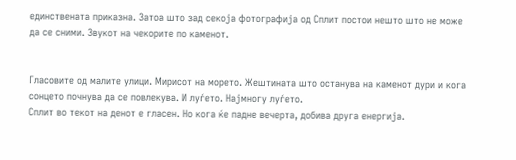единствената приказна. Затоа што зад секоја фотографија од Сплит постои нешто што не може да се сними. Звукот на чекорите по каменот.


Гласовите од малите улици. Мирисот на морето. Жештината што останува на каменот дури и кога сонцето почнува да се повлекува. И луѓето. Најмногу луѓето.
Сплит во текот на денот е гласен. Но кога ќе падне вечерта, добива друга енергија.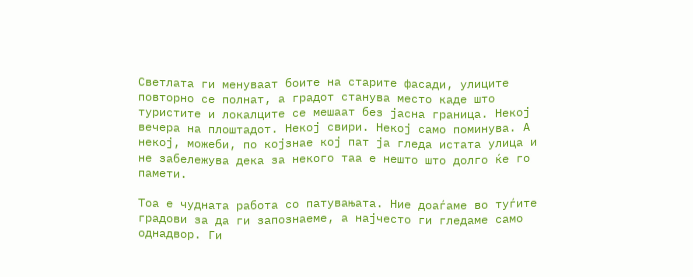Светлата ги менуваат боите на старите фасади, улиците повторно се полнат, а градот станува место каде што туристите и локалците се мешаат без јасна граница. Некој вечера на плоштадот. Некој свири. Некој само поминува. А некој, можеби, по којзнае кој пат ја гледа истата улица и не забележува дека за некого таа е нешто што долго ќе го памети.

Тоа е чудната работа со патувањата. Ние доаѓаме во туѓите градови за да ги запознаеме, а најчесто ги гледаме само однадвор. Ги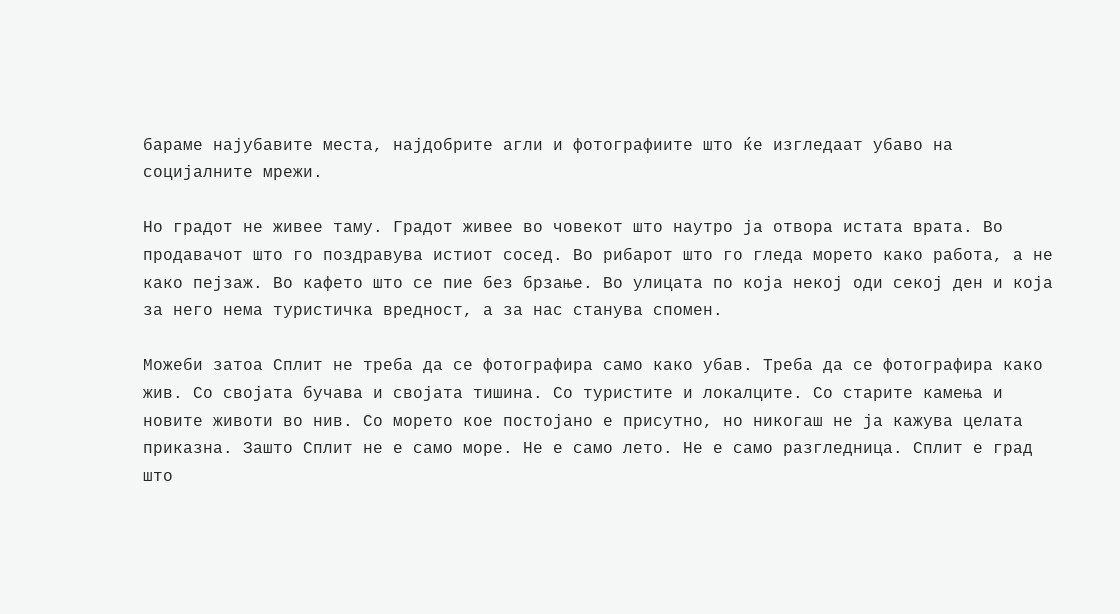бараме најубавите места, најдобрите агли и фотографиите што ќе изгледаат убаво на социјалните мрежи.

Но градот не живее таму. Градот живее во човекот што наутро ја отвора истата врата. Во продавачот што го поздравува истиот сосед. Во рибарот што го гледа морето како работа, а не како пејзаж. Во кафето што се пие без брзање. Во улицата по која некој оди секој ден и која за него нема туристичка вредност, а за нас станува спомен.

Можеби затоа Сплит не треба да се фотографира само како убав. Треба да се фотографира како жив. Со својата бучава и својата тишина. Со туристите и локалците. Со старите камења и новите животи во нив. Со морето кое постојано е присутно, но никогаш не ја кажува целата приказна. Зашто Сплит не е само море. Не е само лето. Не е само разгледница. Сплит е град што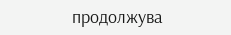продолжува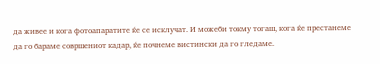да живее и кога фотоапаратите ќе се исклучат. И можеби токму тогаш, кога ќе престанеме да го бараме совршениот кадар, ќе почнеме вистински да го гледаме.